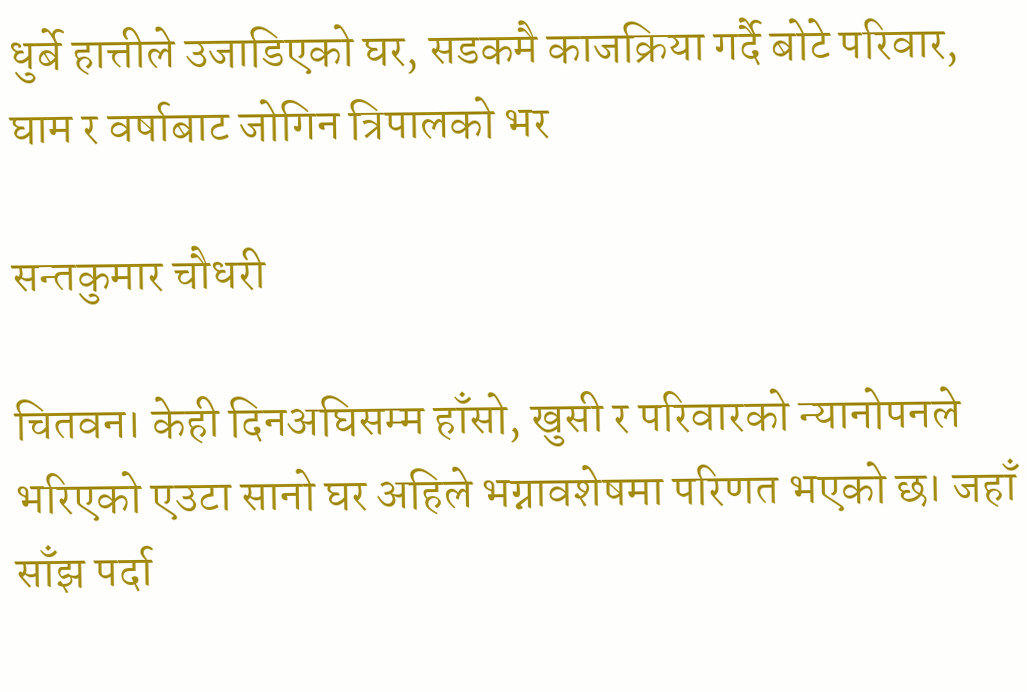धुर्बे हात्तीले उजाडिएको घर, सडकमै काजक्रिया गर्दै बोटे परिवार, घाम र वर्षाबाट जोगिन त्रिपालको भर

सन्तकुमार चौधरी

चितवन। केही दिनअघिसम्म हाँसो, खुसी र परिवारको न्यानोपनले भरिएको एउटा सानो घर अहिले भग्नावशेषमा परिणत भएको छ। जहाँ साँझ पर्दा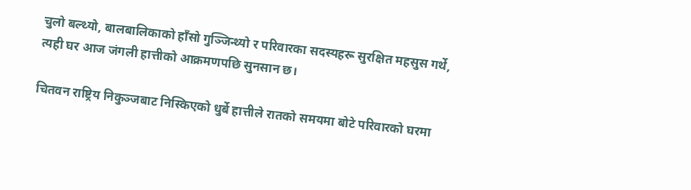चुलो बल्थ्यो, बालबालिकाको हाँसो गुञ्जिन्थ्यो र परिवारका सदस्यहरू सुरक्षित महसुस गर्थे, त्यही घर आज जंगली हात्तीको आक्रमणपछि सुनसान छ।

चितवन राष्ट्रिय निकुञ्जबाट निस्किएको धुर्बे हात्तीले रातको समयमा बोटे परिवारको घरमा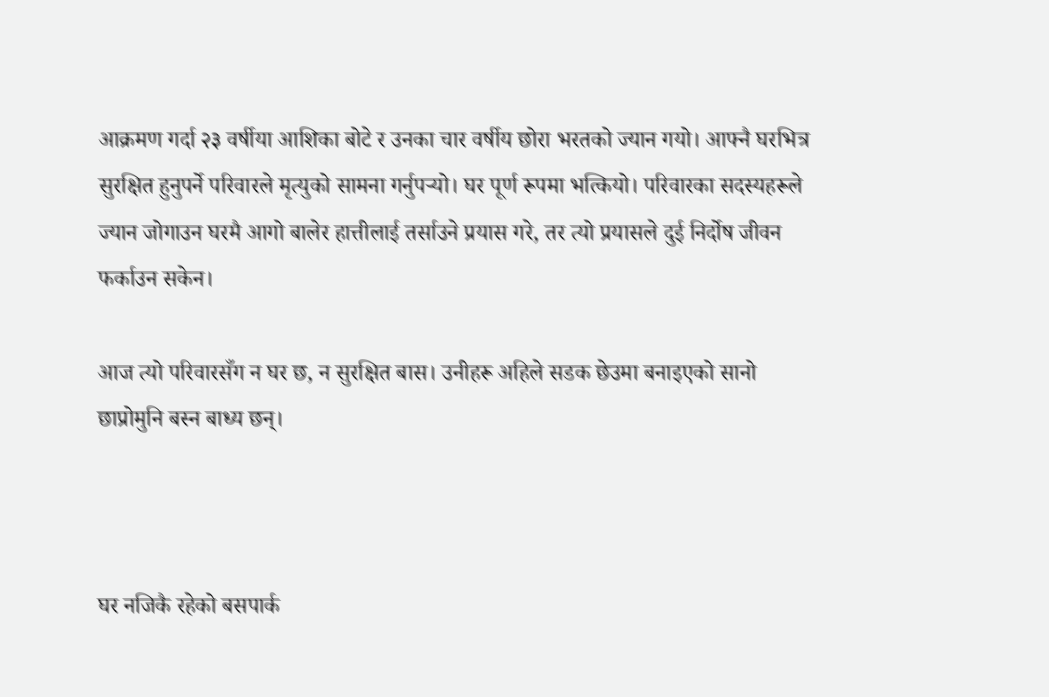आक्रमण गर्दा २३ वर्षीया आशिका बोटे र उनका चार वर्षीय छोरा भरतको ज्यान गयो। आफ्नै घरभित्र सुरक्षित हुनुपर्ने परिवारले मृत्युको सामना गर्नुपर्‍यो। घर पूर्ण रूपमा भत्कियो। परिवारका सदस्यहरूले ज्यान जोगाउन घरमै आगो बालेर हात्तीलाई तर्साउने प्रयास गरे, तर त्यो प्रयासले दुई निर्दोष जीवन फर्काउन सकेन।

आज त्यो परिवारसँग न घर छ, न सुरक्षित बास। उनीहरू अहिले सडक छेउमा बनाइएको सानो छाप्रोमुनि बस्न बाध्य छन्।



घर नजिकै रहेको बसपार्क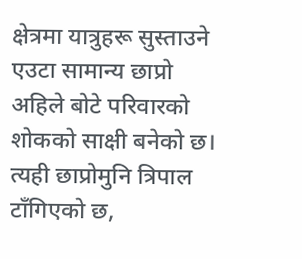क्षेत्रमा यात्रुहरू सुस्ताउने एउटा सामान्य छाप्रो अहिले बोटे परिवारको शोकको साक्षी बनेको छ। त्यही छाप्रोमुनि त्रिपाल टाँगिएको छ,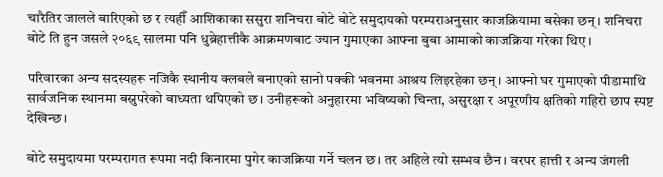चारैतिर जालले बारिएको छ र त्यहीँ आशिकाका ससुरा शनिचरा बोटे बोटे समुदायको परम्पराअनुसार काजक्रियामा बसेका छन्। शनिचरा बोटे ति हुन जसले २०६९ सालमा पनि धुब्रेहात्तीकै आक्रमणबाट ज्यान गुमाएका आफ्ना बुबा आमाको काजक्रिया गरेका थिए ।

परिवारका अन्य सदस्यहरू नजिकै स्थानीय क्लबले बनाएको सानो पक्की भवनमा आश्रय लिइरहेका छन्। आफ्नो घर गुमाएको पीडामाथि सार्वजनिक स्थानमा बस्नुपरेको बाध्यता थपिएको छ। उनीहरूको अनुहारमा भविष्यको चिन्ता, असुरक्षा र अपूरणीय क्षतिको गहिरो छाप स्पष्ट देखिन्छ।

बोटे समुदायमा परम्परागत रूपमा नदी किनारमा पुगेर काजक्रिया गर्ने चलन छ। तर अहिले त्यो सम्भव छैन। वरपर हात्ती र अन्य जंगली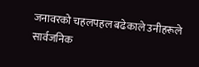जनावरको चहलपहल बढेकाले उनीहरूले सार्वजनिक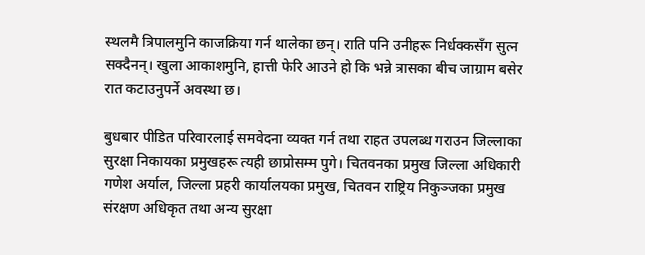स्थलमै त्रिपालमुनि काजक्रिया गर्न थालेका छन्। राति पनि उनीहरू निर्धक्कसँग सुत्न सक्दैनन्। खुला आकाशमुनि, हात्ती फेरि आउने हो कि भन्ने त्रासका बीच जाग्राम बसेर रात कटाउनुपर्ने अवस्था छ।

बुधबार पीडित परिवारलाई समवेदना व्यक्त गर्न तथा राहत उपलब्ध गराउन जिल्लाका सुरक्षा निकायका प्रमुखहरू त्यही छाप्रोसम्म पुगे। चितवनका प्रमुख जिल्ला अधिकारी गणेश अर्याल, जिल्ला प्रहरी कार्यालयका प्रमुख, चितवन राष्ट्रिय निकुञ्जका प्रमुख संरक्षण अधिकृत तथा अन्य सुरक्षा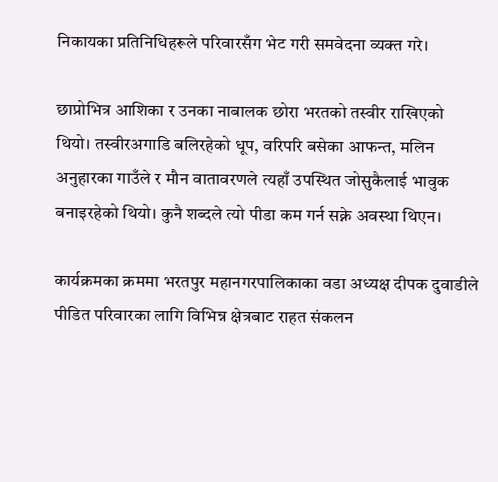निकायका प्रतिनिधिहरूले परिवारसँग भेट गरी समवेदना व्यक्त गरे।

छाप्रोभित्र आशिका र उनका नाबालक छोरा भरतको तस्वीर राखिएको थियो। तस्वीरअगाडि बलिरहेको धूप, वरिपरि बसेका आफन्त, मलिन अनुहारका गाउँले र मौन वातावरणले त्यहाँ उपस्थित जोसुकैलाई भावुक बनाइरहेको थियो। कुनै शब्दले त्यो पीडा कम गर्न सक्ने अवस्था थिएन।

कार्यक्रमका क्रममा भरतपुर महानगरपालिकाका वडा अध्यक्ष दीपक दुवाडीले पीडित परिवारका लागि विभिन्न क्षेत्रबाट राहत संकलन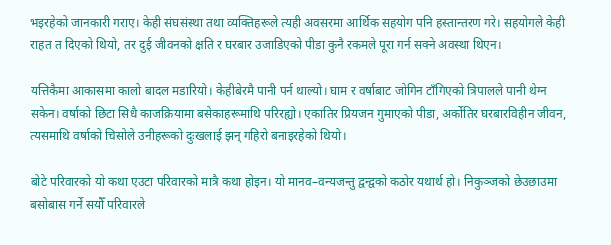भइरहेको जानकारी गराए। केही संघसंस्था तथा व्यक्तिहरूले त्यही अवसरमा आर्थिक सहयोग पनि हस्तान्तरण गरे। सहयोगले केही राहत त दिएको थियो, तर दुई जीवनको क्षति र घरबार उजाडिएको पीडा कुनै रकमले पूरा गर्न सक्ने अवस्था थिएन।

यत्तिकैमा आकासमा कालो बादल मडारियो। केहीबेरमै पानी पर्न थाल्यो। घाम र वर्षाबाट जोगिन टाँगिएको त्रिपालले पानी थेग्न सकेन। वर्षाको छिटा सिधै काजक्रियामा बसेकाहरूमाथि परिरह्यो। एकातिर प्रियजन गुमाएको पीडा, अर्कोतिर घरबारविहीन जीवन, त्यसमाथि वर्षाको चिसोले उनीहरूको दुःखलाई झन् गहिरो बनाइरहेको थियो।

बोटे परिवारको यो कथा एउटा परिवारको मात्रै कथा होइन। यो मानव–वन्यजन्तु द्वन्द्वको कठोर यथार्थ हो। निकुञ्जको छेउछाउमा बसोबास गर्ने सयौँ परिवारले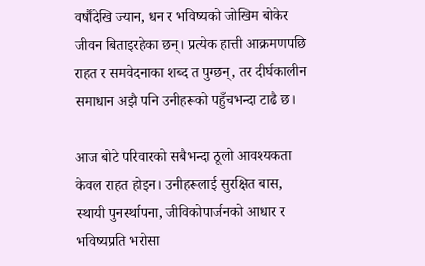वर्षौंदेखि ज्यान, धन र भविष्यको जोखिम बोकेर जीवन बिताइरहेका छन्। प्रत्येक हात्ती आक्रमणपछि राहत र समवेदनाका शब्द त पुग्छन्, तर दीर्घकालीन समाधान अझै पनि उनीहरूको पहुँचभन्दा टाढै छ।

आज बोटे परिवारको सबैभन्दा ठूलो आवश्यकता केवल राहत होइन। उनीहरूलाई सुरक्षित बास, स्थायी पुनर्स्थापना, जीविकोपार्जनको आधार र भविष्यप्रति भरोसा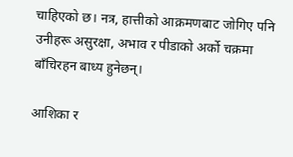चाहिएको छ। नत्र, हात्तीको आक्रमणबाट जोगिए पनि उनीहरू असुरक्षा, अभाव र पीडाको अर्को चक्रमा बाँचिरहन बाध्य हुनेछन्।

आशिका र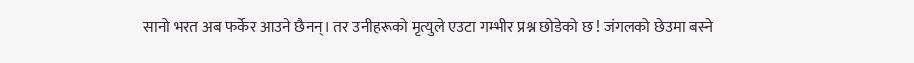सानो भरत अब फर्केर आउने छैनन्। तर उनीहरूको मृत्युले एउटा गम्भीर प्रश्न छोडेको छ ! जंगलको छेउमा बस्ने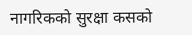नागरिकको सुरक्षा कसको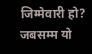जिम्मेवारी हो? जबसम्म यो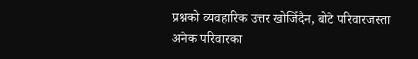प्रश्नको व्यवहारिक उत्तर खोजिँदैन, बोटे परिवारजस्ता अनेक परिवारका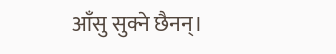आँसु सुक्ने छैनन्।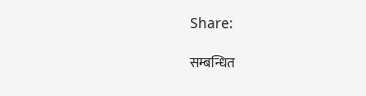Share:

सम्बन्धित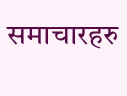समाचारहरु